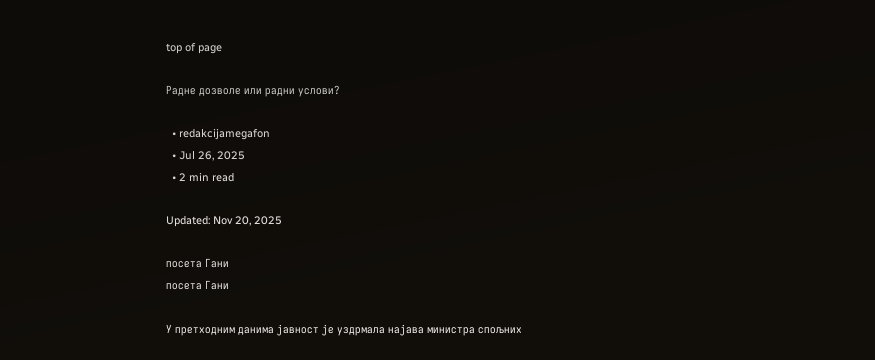top of page

Радне дозволе или радни услови?

  • redakcijamegafon
  • Jul 26, 2025
  • 2 min read

Updated: Nov 20, 2025

посета Гани
посета Гани

У претходним данима јавност је уздрмала најава министра спољних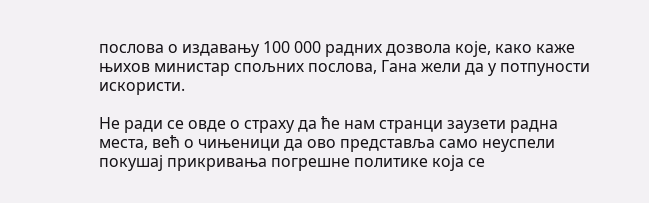послова о издавању 100 000 радних дозвола које, како каже њихов министар спољних послова, Гана жели да у потпуности искористи.

Не ради се овде о страху да ће нам странци заузети радна места, већ о чињеници да ово представља само неуспели покушај прикривања погрешне политике која се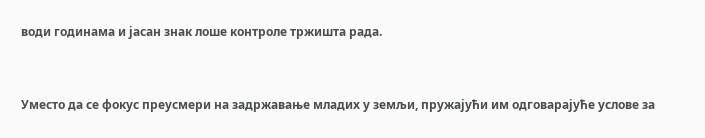води годинама и јасан знак лоше контроле тржишта рада.


Уместо да се фокус преусмери на задржавање младих у земљи, пружајући им одговарајуће услове за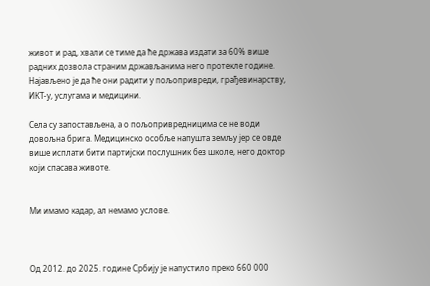живот и рад, хвали се тиме да ће држава издати за 60% више радних дозвола страним држављанима него протекле године. Најављено је да ће они радити у пољопривреди, грађевинарству, ИКТ-у, услугама и медицини.

Села су запостављена, а о пољопривредницима се не води довољна брига. Медицинско особље напушта земљу јер се овде више исплати бити партијски послушник без школе, него доктор који спасава животе.


Ми имамо кадар, ал немамо услове.



Од 2012. до 2025. године Србију је напустило преко 660 000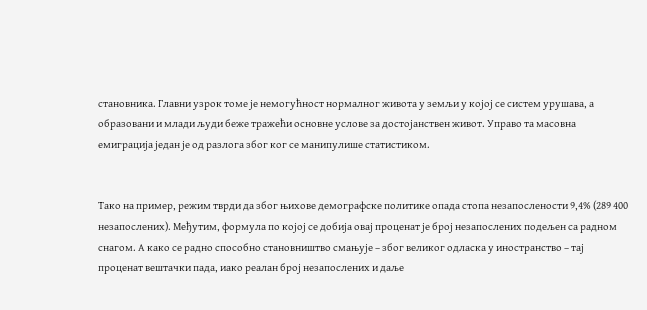становника. Главни узрок томе је немогућност нормалног живота у земљи у којој се систем урушава, а образовани и млади људи беже тражећи основне услове за достојанствен живот. Управо та масовна емиграција један је од разлога због ког се манипулише статистиком.


Тако на пример, режим тврди да због њихове демографске политике опада стопа незапослености 9,4% (289 400 незапослених). Међутим, формула по којој се добија овај проценат је број незапослених подељен са радном снагом. А како се радно способно становништво смањује – због великог одласка у иностранство – тај проценат вештачки пада, иако реалан број незапослених и даље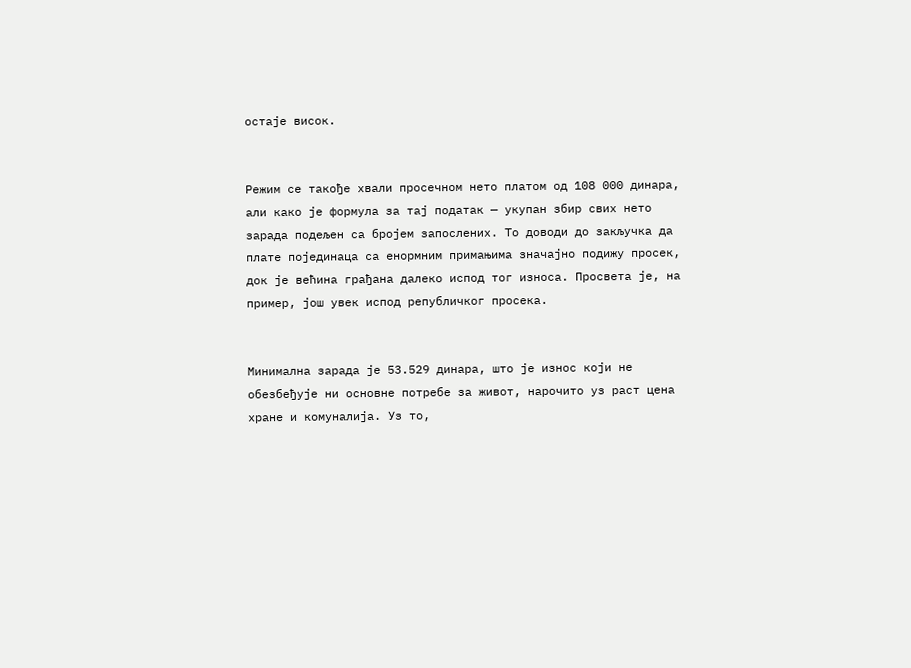остаје висок.


Режим се такође хвали просечном нето платом од 108 000 динара, али како је формула за тај податак — укупан збир свих нето зарада подељен са бројем запослених. То доводи до закључка да плате појединаца са енормним примањима значајно подижу просек, док је већина грађана далеко испод тог износа. Просвета је, на пример, још увек испод републичког просека.


Минимална зарада је 53.529 динара, што је износ који не обезбеђује ни основне потребе за живот, нарочито уз раст цена хране и комуналија. Уз то,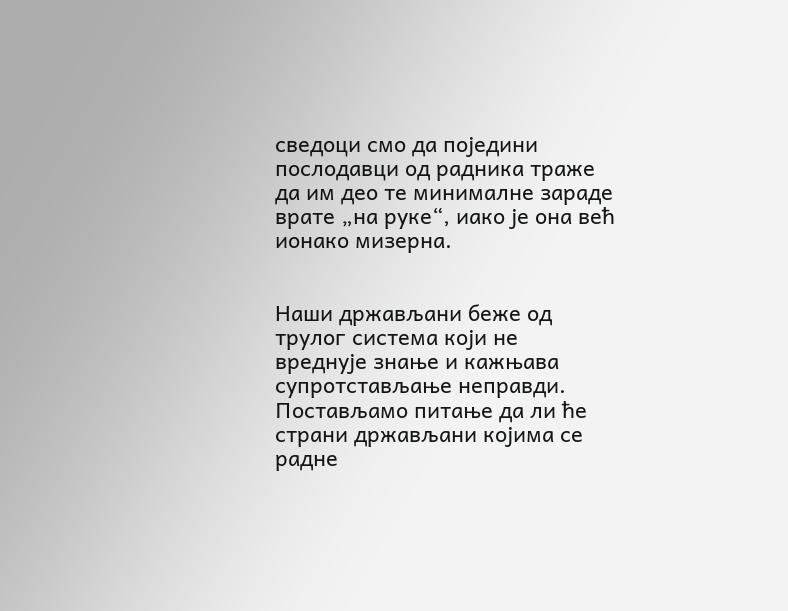сведоци смо да поједини послодавци од радника траже да им део те минималне зараде врате „на руке“, иако је она већ ионако мизерна.


Наши држављани беже од трулог система који не вреднује знање и кажњава супротстављање неправди. Постављамо питање да ли ће страни држављани којима се радне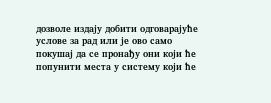дозволе издају добити одговарајуће услове за рад или је ово само покушај да се пронађу они који ће попунити места у систему који ће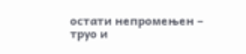остати непромењен – труо и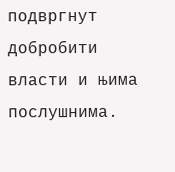подвргнут добробити власти и њима послушнима.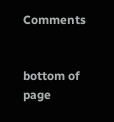Comments


bottom of page